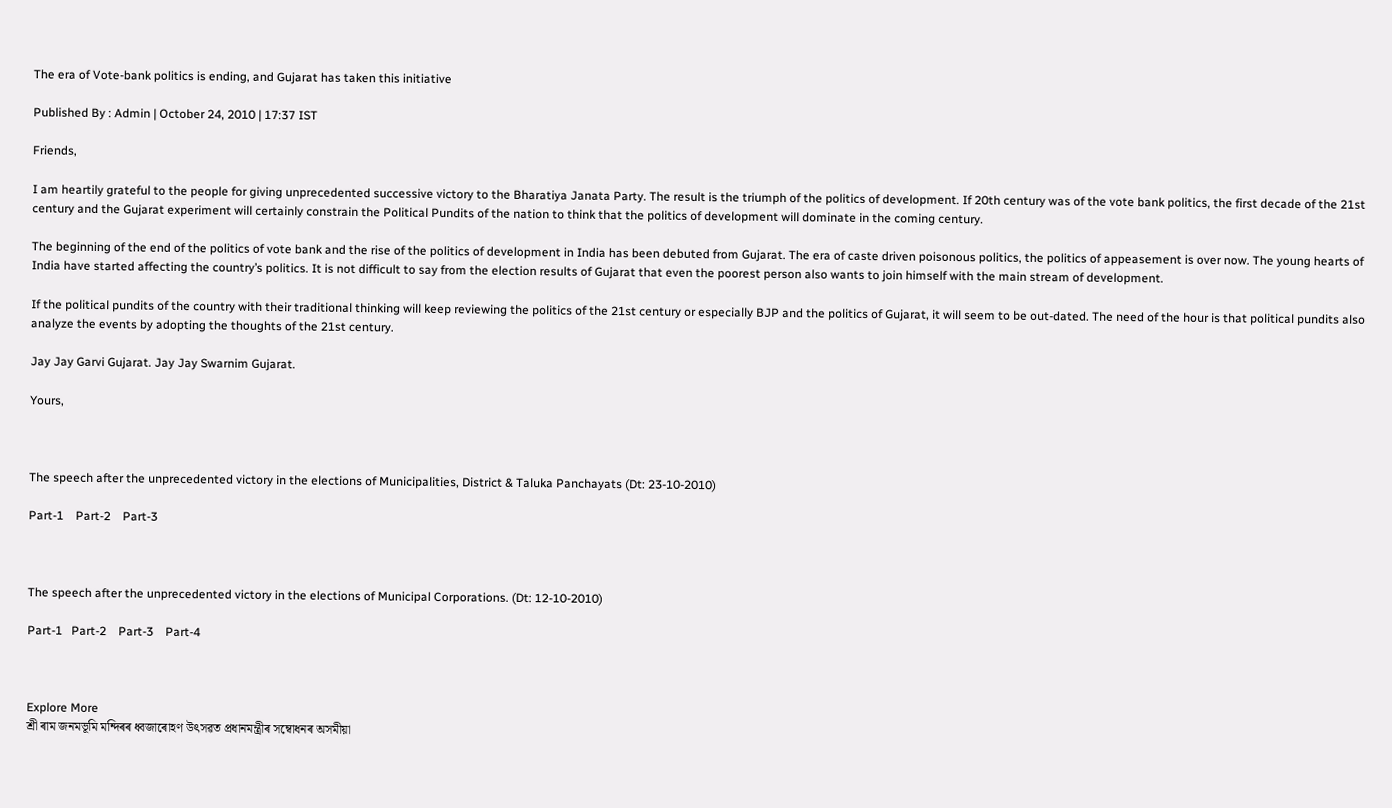The era of Vote-bank politics is ending, and Gujarat has taken this initiative

Published By : Admin | October 24, 2010 | 17:37 IST

Friends,

I am heartily grateful to the people for giving unprecedented successive victory to the Bharatiya Janata Party. The result is the triumph of the politics of development. If 20th century was of the vote bank politics, the first decade of the 21st century and the Gujarat experiment will certainly constrain the Political Pundits of the nation to think that the politics of development will dominate in the coming century.

The beginning of the end of the politics of vote bank and the rise of the politics of development in India has been debuted from Gujarat. The era of caste driven poisonous politics, the politics of appeasement is over now. The young hearts of India have started affecting the country’s politics. It is not difficult to say from the election results of Gujarat that even the poorest person also wants to join himself with the main stream of development.

If the political pundits of the country with their traditional thinking will keep reviewing the politics of the 21st century or especially BJP and the politics of Gujarat, it will seem to be out-dated. The need of the hour is that political pundits also analyze the events by adopting the thoughts of the 21st century.

Jay Jay Garvi Gujarat. Jay Jay Swarnim Gujarat.

Yours,



The speech after the unprecedented victory in the elections of Municipalities, District & Taluka Panchayats (Dt: 23-10-2010)

Part-1    Part-2    Part-3



The speech after the unprecedented victory in the elections of Municipal Corporations. (Dt: 12-10-2010)

Part-1   Part-2    Part-3    Part-4



Explore More
শ্ৰী ৰাম জনমভূমি মন্দিৰৰ ধ্বজাৰোহণ উৎসৱত প্ৰধানমন্ত্ৰীৰ সম্বোধনৰ অসমীয়া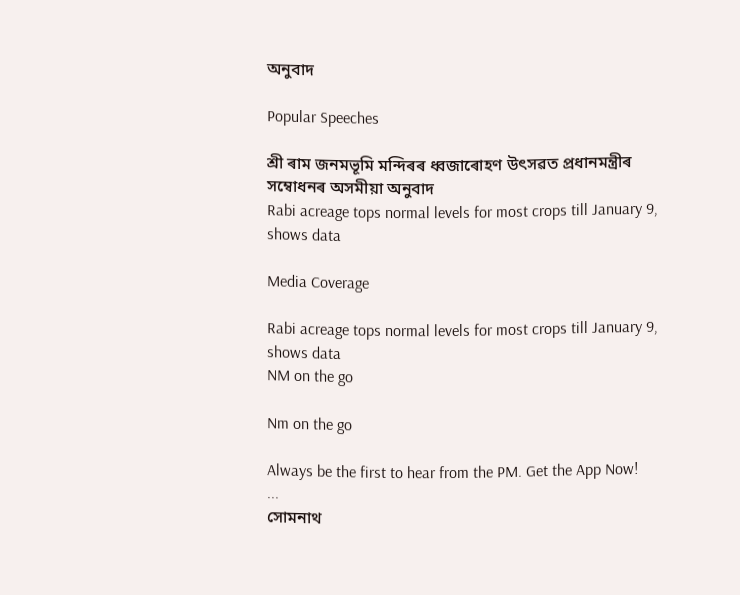অনুবাদ

Popular Speeches

শ্ৰী ৰাম জনমভূমি মন্দিৰৰ ধ্বজাৰোহণ উৎসৱত প্ৰধানমন্ত্ৰীৰ সম্বোধনৰ অসমীয়া অনুবাদ
Rabi acreage tops normal levels for most crops till January 9, shows data

Media Coverage

Rabi acreage tops normal levels for most crops till January 9, shows data
NM on the go

Nm on the go

Always be the first to hear from the PM. Get the App Now!
...
সোমনাথ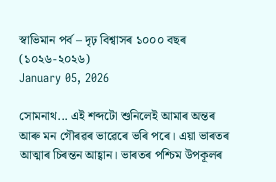স্বাভিমান পৰ্ব – দৃঢ় বিশ্বাসৰ ১০০০ বছৰ (১০২৬-২০২৬)
January 05, 2026

সোমনাথ... এই শব্দটো শুনিলেই আমাৰ অন্তৰ আৰু মন গৌৰৱৰ ভাৱেৰে ভৰি পৰে। এয়া ভাৰতৰ আত্মাৰ চিৰন্তন আহ্বান। ভাৰতৰ পশ্চিম উপকূলৰ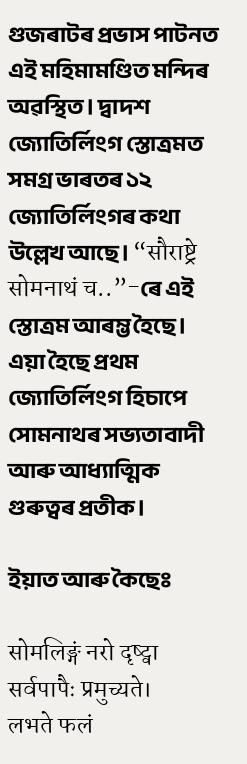গুজৰাটৰ প্ৰভাস পাটনত এই মহিমামণ্ডিত মন্দিৰ অৱস্থিত। দ্বাদশ জ্যোতিৰ্লিংগ স্তোত্ৰমত সমগ্ৰ ভাৰতৰ ১২ জ্যোতিৰ্লিংগৰ কথা উল্লেখ আছে। “सौराष्ट्रे सोमनाथं च..”-ৰে এই স্তোত্ৰম আৰম্ভ হৈছে। এয়া হৈছে প্ৰথম জ্যোতিৰ্লিংগ হিচাপে সোমনাথৰ সভ্যতাবাদী আৰু আধ্যাত্মিক গুৰুত্বৰ প্ৰতীক।

ইয়াত আৰু কৈছেঃ

सोमलिङ्गं नरो दृष्ट्वा सर्वपापैः प्रमुच्यते।
लभते फलं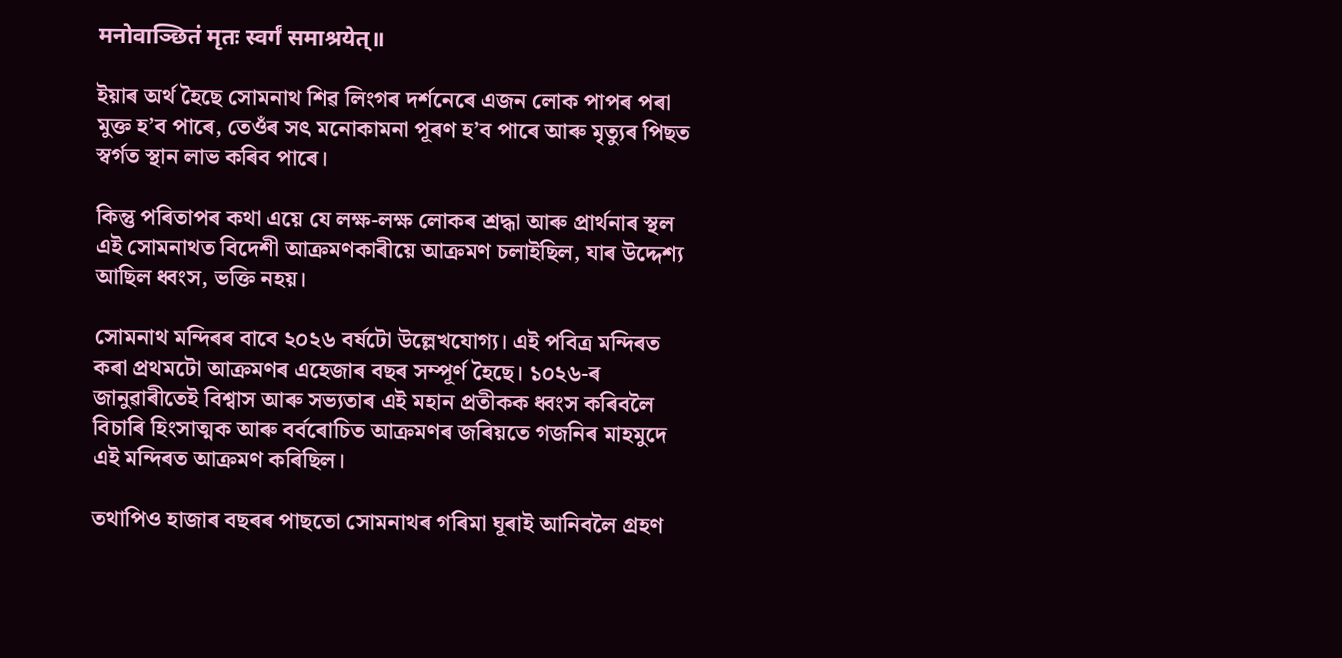मनोवाञ्छितं मृतः स्वर्गं समाश्रयेत्॥

ইয়াৰ অৰ্থ হৈছে সোমনাথ শিৱ লিংগৰ দৰ্শনেৰে এজন লোক পাপৰ পৰা মুক্ত হ’ব পাৰে, তেওঁৰ সৎ মনোকামনা পূৰণ হ’ব পাৰে আৰু মৃত্যুৰ পিছত স্বৰ্গত স্থান লাভ কৰিব পাৰে।

কিন্তু পৰিতাপৰ কথা এয়ে যে লক্ষ-লক্ষ লোকৰ শ্ৰদ্ধা আৰু প্ৰাৰ্থনাৰ স্থল এই সোমনাথত বিদেশী আক্ৰমণকাৰীয়ে আক্ৰমণ চলাইছিল, যাৰ উদ্দেশ্য আছিল ধ্বংস, ভক্তি নহয়।

সোমনাথ মন্দিৰৰ বাবে ২০২৬ বৰ্ষটো উল্লেখযোগ্য। এই পবিত্ৰ মন্দিৰত কৰা প্ৰথমটো আক্ৰমণৰ এহেজাৰ বছৰ সম্পূৰ্ণ হৈছে। ১০২৬-ৰ জানুৱাৰীতেই বিশ্বাস আৰু সভ্যতাৰ এই মহান প্ৰতীকক ধ্বংস কৰিবলৈ বিচাৰি হিংসাত্মক আৰু বৰ্বৰোচিত আক্ৰমণৰ জৰিয়তে গজনিৰ মাহমুদে এই মন্দিৰত আক্ৰমণ কৰিছিল।

তথাপিও হাজাৰ বছৰৰ পাছতো সোমনাথৰ গৰিমা ঘূৰাই আনিবলৈ গ্ৰহণ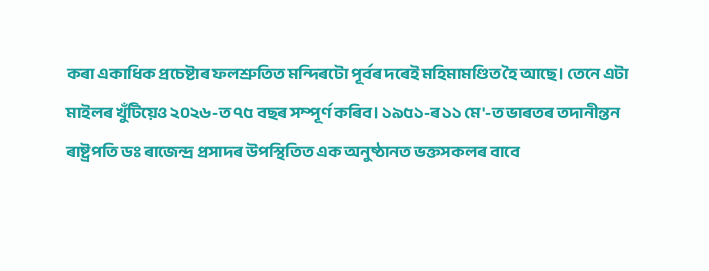কৰা একাধিক প্ৰচেষ্টাৰ ফলশ্ৰুতিত মন্দিৰটো পূৰ্বৰ দৰেই মহিমামণ্ডিত হৈ আছে। তেনে এটা মাইলৰ খুঁটিয়েও ২০২৬-ত ৭৫ বছৰ সম্পূৰ্ণ কৰিব। ১৯৫১-ৰ ১১ মে'-ত ভাৰতৰ তদানীন্তন ৰাষ্ট্ৰপতি ডঃ ৰাজেন্দ্ৰ প্ৰসাদৰ উপস্থিতিত এক অনুষ্ঠানত ভক্তসকলৰ বাবে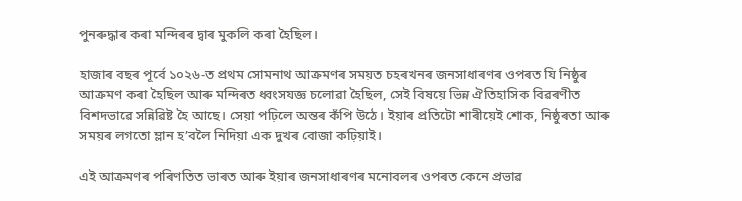পুনৰুদ্ধাৰ কৰা মন্দিৰৰ দ্বাৰ মুকলি কৰা হৈছিল।

হাজাৰ বছৰ পূৰ্বে ১০২৬-ত প্ৰথম সোমনাথ আক্ৰমণৰ সময়ত চহৰখনৰ জনসাধাৰণৰ ওপৰত যি নিষ্ঠুৰ আক্ৰমণ কৰা হৈছিল আৰু মন্দিৰত ধ্বংসযজ্ঞ চলোৱা হৈছিল, সেই বিষয়ে ভিন্ন ঐতিহাসিক বিৱৰণীত বিশদভাৱে সন্নিৱিষ্ট হৈ আছে। সেয়া পঢ়িলে অন্তৰ কঁপি উঠে। ইয়াৰ প্ৰতিটো শাৰীয়েই শোক, নিষ্ঠুৰতা আৰু সময়ৰ লগতো ম্লান হ’বলৈ নিদিয়া এক দুখৰ বোজা কঢ়িয়াই।

এই আক্ৰমণৰ পৰিণতিত ভাৰত আৰু ইয়াৰ জনসাধাৰণৰ মনোবলৰ ওপৰত কেনে প্ৰভাৱ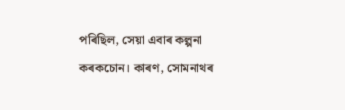পৰিছিল, সেয়া এবাৰ কল্পনা কৰকচোন। কাৰণ, সোমনাথৰ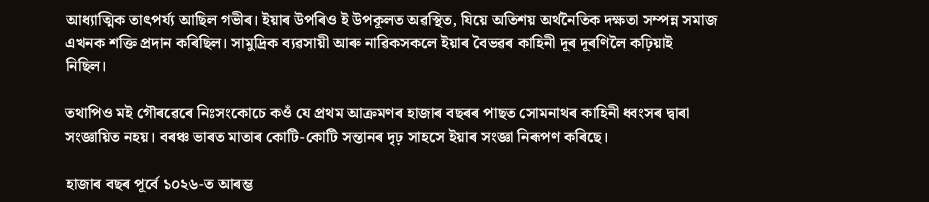আধ্যাত্মিক তাৎপৰ্য্য আছিল গভীৰ। ইয়াৰ উপৰিও ই উপকূলত অৱস্থিত, যিয়ে অতিশয় অৰ্থনৈতিক দক্ষতা সম্পন্ন সমাজ এখনক শক্তি প্ৰদান কৰিছিল। সামুদ্ৰিক ব্যৱসায়ী আৰু নাৱিকসকলে ইয়াৰ বৈভৱৰ কাহিনী দূৰ দূৰণিলৈ কঢ়িয়াই নিছিল।

তথাপিও মই গৌৰৱেৰে নিঃসংকোচে কওঁ যে প্ৰথম আক্ৰমণৰ হাজাৰ বছৰৰ পাছত সোমনাথৰ কাহিনী ধ্বংসৰ দ্বাৰা সংজ্ঞায়িত নহয়। বৰঞ্চ ভাৰত মাতাৰ কোটি-কোটি সন্তানৰ দৃঢ় সাহসে ইয়াৰ সংজ্ঞা নিৰূপণ কৰিছে।

হাজাৰ বছৰ পূৰ্বে ১০২৬-ত আৰম্ভ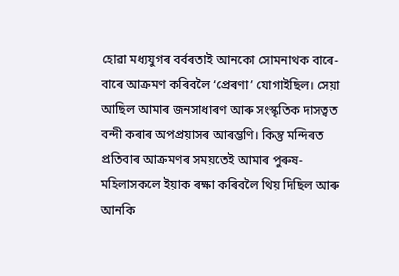হোৱা মধ্যযুগৰ বৰ্বৰতাই আনকো সোমনাথক বাৰে-বাৰে আক্ৰমণ কৰিবলৈ ‘প্ৰেৰণা’ যোগাইছিল। সেয়া আছিল আমাৰ জনসাধাৰণ আৰু সংস্কৃতিক দাসত্বত বন্দী কৰাৰ অপপ্ৰয়াসৰ আৰম্ভণি। কিন্তু মন্দিৰত প্ৰতিবাৰ আক্ৰমণৰ সময়তেই আমাৰ পুৰুষ-মহিলাসকলে ইয়াক ৰক্ষা কৰিবলৈ থিয় দিছিল আৰু আনকি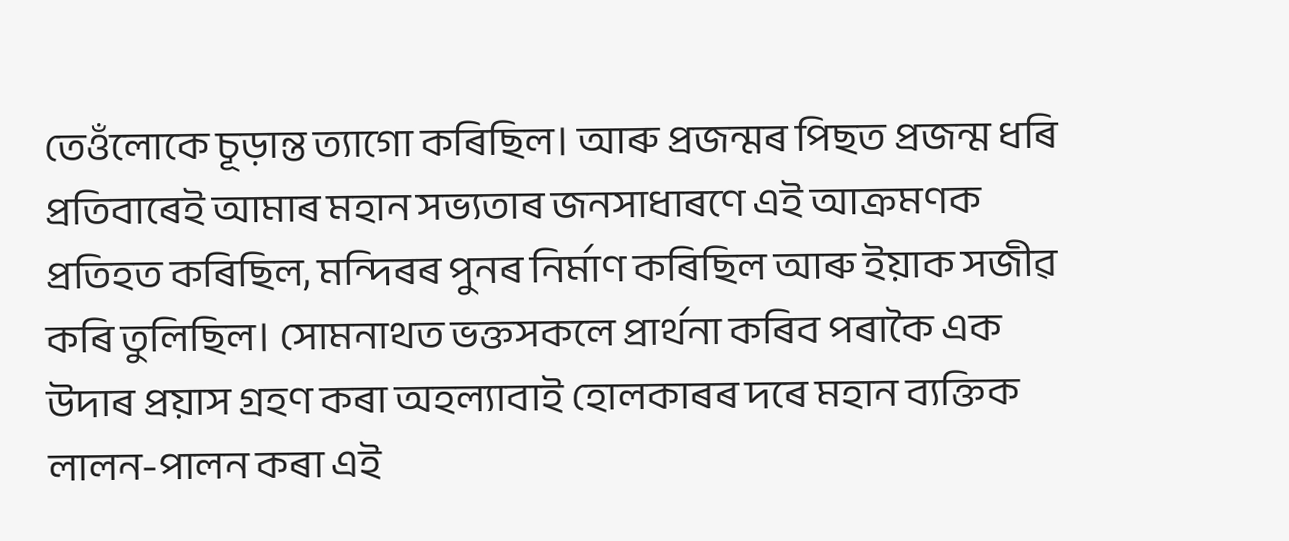তেওঁলোকে চূড়ান্ত ত্যাগো কৰিছিল। আৰু প্ৰজন্মৰ পিছত প্ৰজন্ম ধৰি প্ৰতিবাৰেই আমাৰ মহান সভ্যতাৰ জনসাধাৰণে এই আক্ৰমণক প্ৰতিহত কৰিছিল, মন্দিৰৰ পুনৰ নিৰ্মাণ কৰিছিল আৰু ইয়াক সজীৱ কৰি তুলিছিল। সোমনাথত ভক্তসকলে প্ৰাৰ্থনা কৰিব পৰাকৈ এক উদাৰ প্ৰয়াস গ্ৰহণ কৰা অহল্যাবাই হোলকাৰৰ দৰে মহান ব্যক্তিক লালন-পালন কৰা এই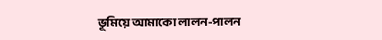ভূমিয়ে আমাকো লালন-পালন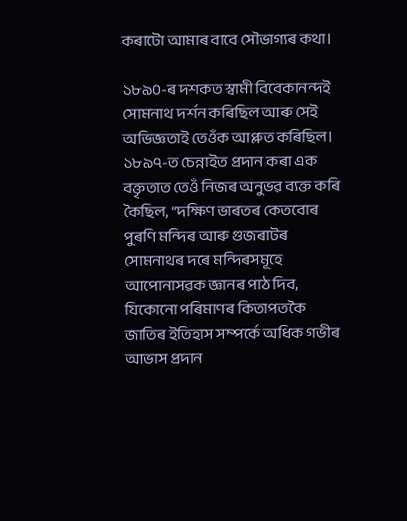কৰাটো আমাৰ বাবে সৌভাগ্যৰ কথা।

১৮৯০-ৰ দশকত স্বামী বিবেকানন্দই সোমনাথ দৰ্শন কৰিছিল আৰু সেই অভিজ্ঞতাই তেওঁক আপ্লুত কৰিছিল। ১৮৯৭-ত চেন্নাইত প্ৰদান কৰা এক বক্তৃতাত তেওঁ নিজৰ অনুভৱ ব্যক্ত কৰি কৈছিল, “দক্ষিণ ভাৰতৰ কেতবোৰ পুৰণি মন্দিৰ আৰু গুজৰাটৰ সোমনাথৰ দৰে মন্দিৰসমূহে আপোনাসৱক জ্ঞানৰ পাঠ দিব, যিকোনো পৰিমাণৰ কিতাপতকৈ জাতিৰ ইতিহাস সম্পৰ্কে অধিক গভীৰ আভাস প্ৰদান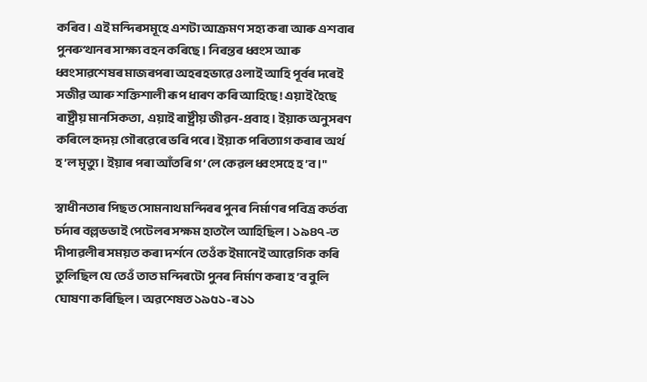কৰিব। এই মন্দিৰসমূহে এশটা আক্ৰমণ সহ্য কৰা আৰু এশবাৰ পুনৰুত্থানৰ সাক্ষ্য বহন কৰিছে। নিৰন্তৰ ধ্বংস আৰু ধ্বংসাৱশেষৰ মাজৰপৰা অহৰহভাৱে ওলাই আহি পূৰ্বৰ দৰেই সজীৱ আৰু শক্তিশালী ৰূপ ধাৰণ কৰি আহিছে! এয়াই হৈছে ৰাষ্ট্ৰীয় মানসিকতা, এয়াই ৰাষ্ট্ৰীয় জীৱন-প্ৰবাহ। ইয়াক অনুসৰণ কৰিলে হৃদয় গৌৰৱেৰে ভৰি পৰে। ইয়াক পৰিত্যাগ কৰাৰ অৰ্থ হ’ল মৃত্যু। ইয়াৰ পৰা আঁতৰি গ’লে কেৱল ধ্বংসহে হ’ব।"

স্বাধীনতাৰ পিছত সোমনাথ মন্দিৰৰ পুনৰ নিৰ্মাণৰ পবিত্ৰ কৰ্তব্য চৰ্দাৰ বল্লভভাই পেটেলৰ সক্ষম হাতলৈ আহিছিল। ১৯৪৭-ত দীপাৱলীৰ সময়ত কৰা দৰ্শনে তেওঁক ইমানেই আৱেগিক কৰি তুলিছিল যে তেওঁ তাত মন্দিৰটো পুনৰ নিৰ্মাণ কৰা হ’ব বুলি ঘোষণা কৰিছিল। অৱশেষত ১৯৫১-ৰ ১১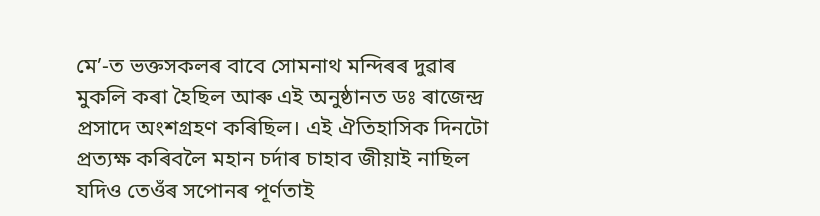মে’-ত ভক্তসকলৰ বাবে সোমনাথ মন্দিৰৰ দুৱাৰ মুকলি কৰা হৈছিল আৰু এই অনুষ্ঠানত ডঃ ৰাজেন্দ্ৰ প্ৰসাদে অংশগ্ৰহণ কৰিছিল। এই ঐতিহাসিক দিনটো প্ৰত্যক্ষ কৰিবলৈ মহান চৰ্দাৰ চাহাব জীয়াই নাছিল যদিও তেওঁৰ সপোনৰ পূৰ্ণতাই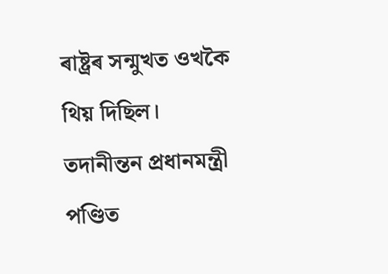ৰাষ্ট্ৰৰ সন্মুখত ওখকৈ থিয় দিছিল। তদানীন্তন প্ৰধানমন্ত্ৰী পণ্ডিত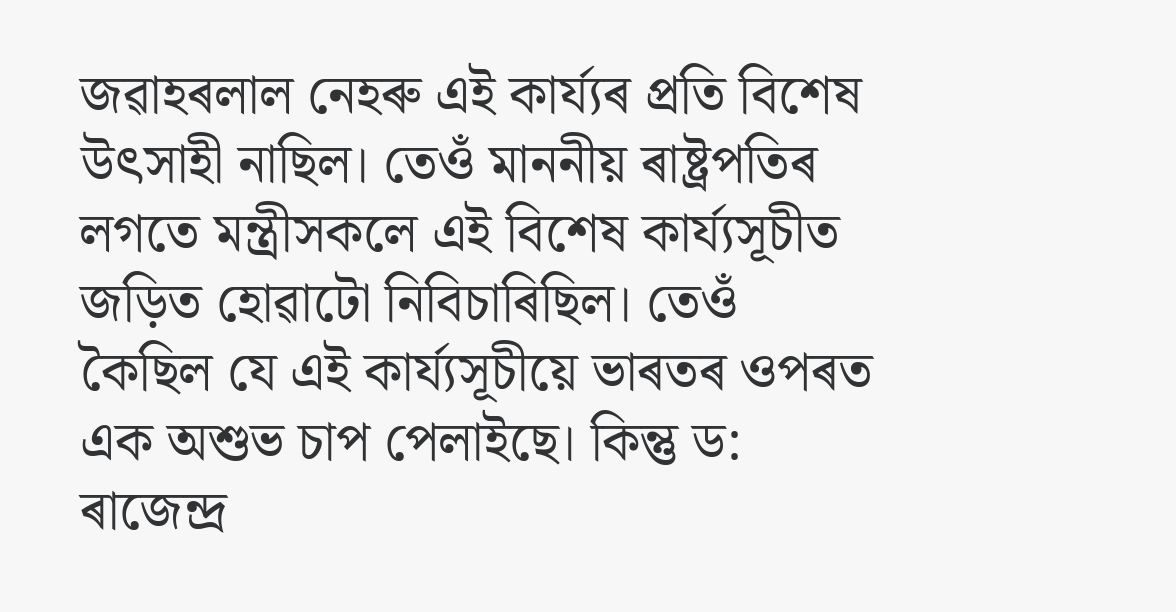জৱাহৰলাল নেহৰু এই কাৰ্য্যৰ প্ৰতি বিশেষ উৎসাহী নাছিল। তেওঁ মাননীয় ৰাষ্ট্ৰপতিৰ লগতে মন্ত্ৰীসকলে এই বিশেষ কাৰ্য্যসূচীত জড়িত হোৱাটো নিবিচাৰিছিল। তেওঁ কৈছিল যে এই কাৰ্য্যসূচীয়ে ভাৰতৰ ওপৰত এক অশুভ চাপ পেলাইছে। কিন্তু ড: ৰাজেন্দ্ৰ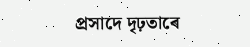প্ৰসাদে দৃঢ়তাৰে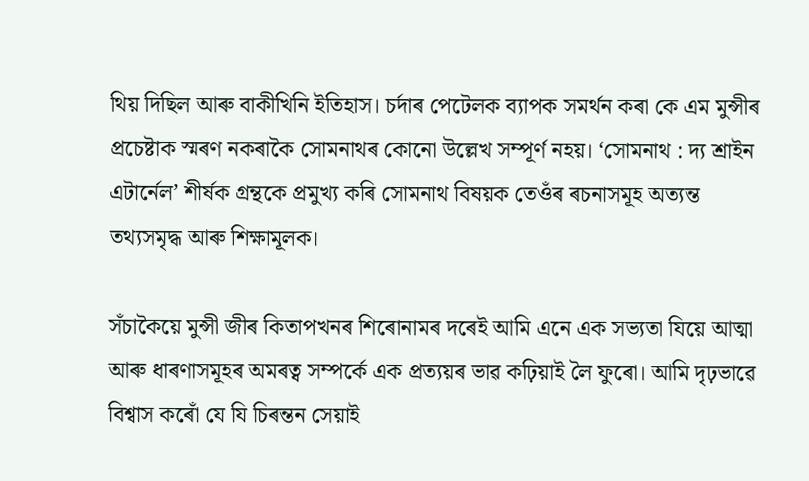থিয় দিছিল আৰু বাকীখিনি ইতিহাস। চৰ্দাৰ পেটেলক ব্যাপক সমৰ্থন কৰা কে এম মুন্সীৰ প্ৰচেষ্টাক স্মৰণ নকৰাকৈ সোমনাথৰ কোনো উল্লেখ সম্পূৰ্ণ নহয়। ‘সোমনাথ : দ্য শ্ৰাইন এটাৰ্নেল’ শীৰ্ষক গ্ৰন্থকে প্ৰমুখ্য কৰি সোমনাথ বিষয়ক তেওঁৰ ৰচনাসমূহ অত্যন্ত তথ্যসমৃদ্ধ আৰু শিক্ষামূলক।

সঁচাকৈয়ে মুন্সী জীৰ কিতাপখনৰ শিৰোনামৰ দৰেই আমি এনে এক সভ্যতা যিয়ে আত্মা আৰু ধাৰণাসমূহৰ অমৰত্ব সম্পৰ্কে এক প্ৰত্যয়ৰ ভাৱ কঢ়িয়াই লৈ ফুৰো। আমি দৃঢ়ভাৱে বিশ্বাস কৰোঁ যে যি চিৰন্তন সেয়াই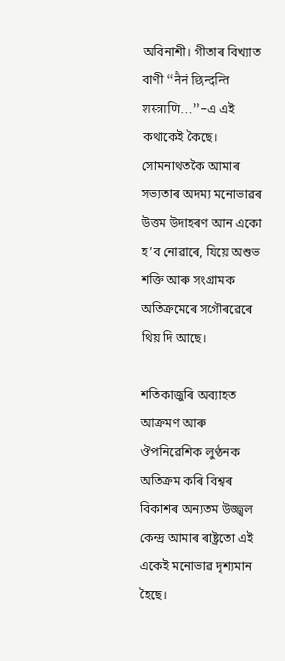অবিনাশী। গীতাৰ বিখ্যাত বাণী “नैनं छिन्दन्ति शस्त्राणि…”-এ এই কথাকেই কৈছে। সোমনাথতকৈ আমাৰ সভ্যতাৰ অদম্য মনোভাৱৰ উত্তম উদাহৰণ আন একো হ’ব নোৱাৰে, যিয়ে অশুভ শক্তি আৰু সংগ্ৰামক অতিক্ৰমেৰে সগৌৰৱেৰে থিয় দি আছে।

শতিকাজুৰি অব্যাহত আক্ৰমণ আৰু ঔপনিৱেশিক লুণ্ঠনক অতিক্ৰম কৰি বিশ্বৰ বিকাশৰ অন্যতম উজ্জ্বল কেন্দ্ৰ আমাৰ ৰাষ্ট্ৰতো এই একেই মনোভাৱ দৃশ্যমান হৈছে।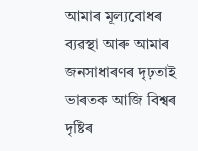আমাৰ মূল্যবোধৰ ব্যৱস্থা আৰু আমাৰ জনসাধাৰণৰ দৃঢ়তাই ভাৰতক আজি বিশ্বৰ দৃষ্টিৰ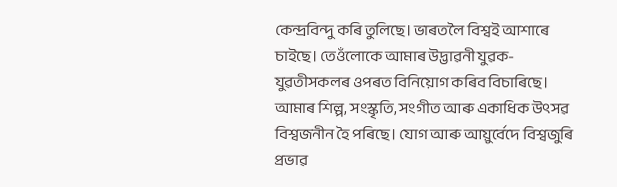কেন্দ্ৰবিন্দু কৰি তুলিছে। ভাৰতলৈ বিশ্বই আশাৰে চাইছে। তেওঁলোকে আমাৰ উদ্ভাৱনী যুৱক-যুৱতীসকলৰ ওপৰত বিনিয়োগ কৰিব বিচাৰিছে। আমাৰ শিল্প, সংস্কৃতি, সংগীত আৰু একাধিক উৎসৱ বিশ্বজনীন হৈ পৰিছে। যোগ আৰু আয়ুৰ্বেদে বিশ্বজুৰি প্ৰভাৱ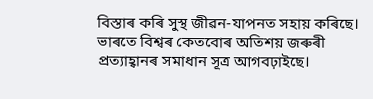বিস্তাৰ কৰি সুস্থ জীৱন-যাপনত সহায় কৰিছে। ভাৰতে বিশ্বৰ কেতবোৰ অতিশয় জৰুৰী প্ৰত্যাহ্বানৰ সমাধান সূত্ৰ আগবঢ়াইছে।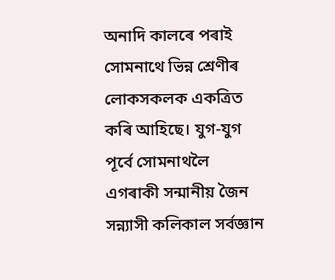অনাদি কালৰে পৰাই সোমনাথে ভিন্ন শ্ৰেণীৰ লোকসকলক একত্ৰিত কৰি আহিছে। যুগ-যুগ পূৰ্বে সোমনাথলৈ এগৰাকী সন্মানীয় জৈন সন্ন্যাসী কলিকাল সৰ্বজ্ঞান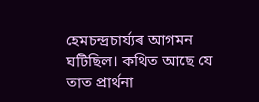হেমচন্দ্ৰচাৰ্য্যৰ আগমন ঘটিছিল। কথিত আছে যে তাত প্ৰাৰ্থনা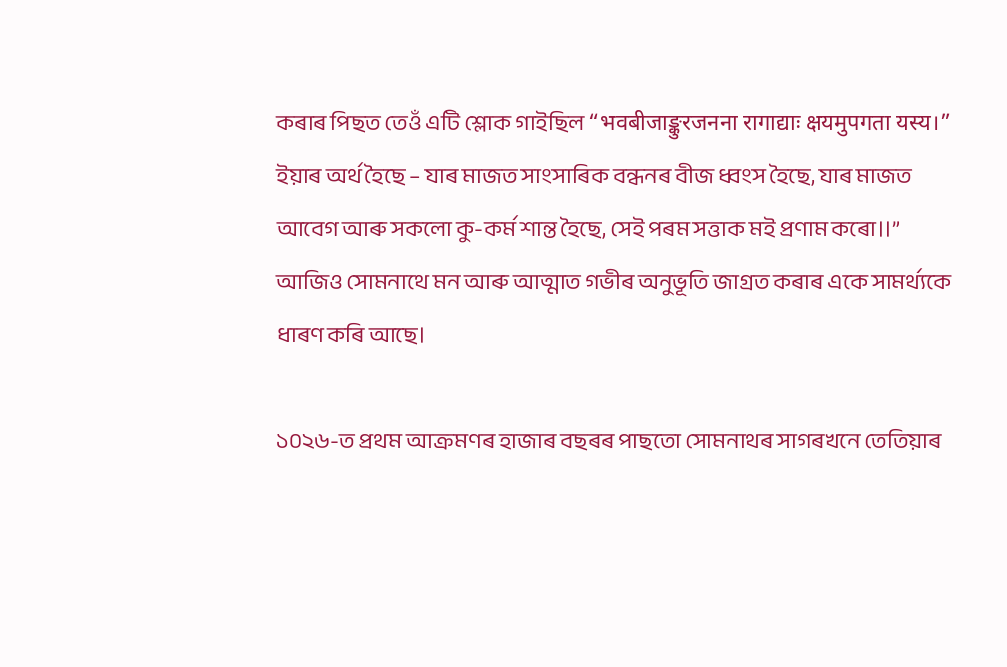কৰাৰ পিছত তেওঁ এটি শ্লোক গাইছিল “भवबीजाङ्कुरजनना रागाद्याः क्षयमुपगता यस्य।” ইয়াৰ অৰ্থ হৈছে – যাৰ মাজত সাংসাৰিক বন্ধনৰ বীজ ধ্বংস হৈছে, যাৰ মাজত আবেগ আৰু সকলো কু-কৰ্ম শান্ত হৈছে, সেই পৰম সত্তাক মই প্ৰণাম কৰো।।” আজিও সোমনাথে মন আৰু আত্মাত গভীৰ অনুভূতি জাগ্ৰত কৰাৰ একে সামৰ্থ্যকে ধাৰণ কৰি আছে।

১০২৬-ত প্ৰথম আক্ৰমণৰ হাজাৰ বছৰৰ পাছতো সোমনাথৰ সাগৰখনে তেতিয়াৰ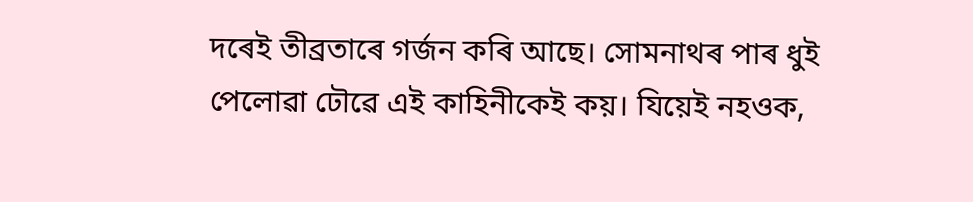দৰেই তীব্ৰতাৰে গৰ্জন কৰি আছে। সোমনাথৰ পাৰ ধুই পেলোৱা ঢৌৱে এই কাহিনীকেই কয়। যিয়েই নহওক,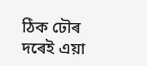ঠিক ঢৌৰ দৰেই এয়া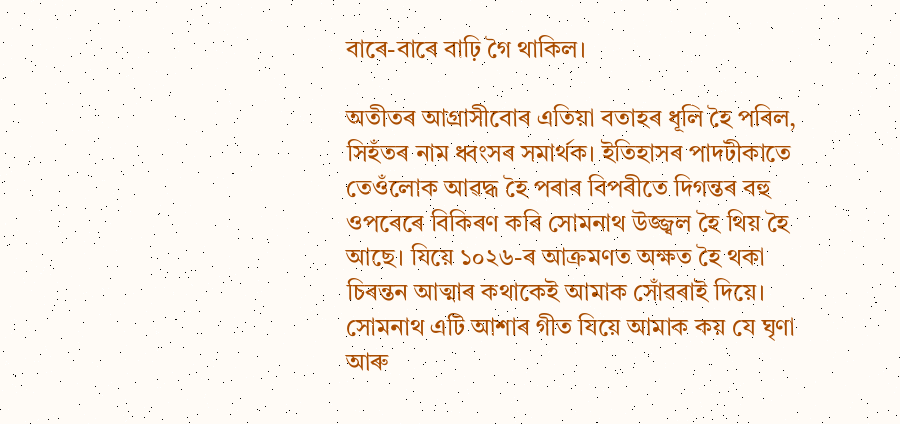বাৰে-বাৰে বাঢ়ি গৈ থাকিল।

অতীতৰ আগ্ৰাসীবোৰ এতিয়া বতাহৰ ধূলি হৈ পৰিল, সিহঁতৰ নাম ধ্বংসৰ সমাৰ্থক। ইতিহাসৰ পাদটীকাতে তেওঁলোক আৱদ্ধ হৈ পৰাৰ বিপৰীতে দিগন্তৰ বহু ওপৰেৰে বিকিৰণ কৰি সোমনাথ উজ্জ্বল হৈ থিয় হৈ আছে। যিয়ে ১০২৬-ৰ আক্ৰমণত অক্ষত হৈ থকা চিৰন্তন আত্মাৰ কথাকেই আমাক সোঁৱৰাই দিয়ে। সোমনাথ এটি আশাৰ গীত যিয়ে আমাক কয় যে ঘৃণা আৰু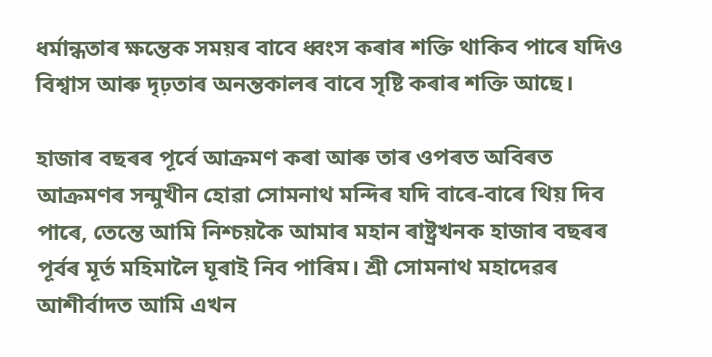ধৰ্মান্ধতাৰ ক্ষন্তেক সময়ৰ বাবে ধ্বংস কৰাৰ শক্তি থাকিব পাৰে যদিও বিশ্বাস আৰু দৃঢ়তাৰ অনন্তকালৰ বাবে সৃষ্টি কৰাৰ শক্তি আছে।

হাজাৰ বছৰৰ পূৰ্বে আক্ৰমণ কৰা আৰু তাৰ ওপৰত অবিৰত আক্ৰমণৰ সন্মুখীন হোৱা সোমনাথ মন্দিৰ যদি বাৰে-বাৰে থিয় দিব পাৰে, তেন্তে আমি নিশ্চয়কৈ আমাৰ মহান ৰাষ্ট্ৰখনক হাজাৰ বছৰৰ পূৰ্বৰ মূৰ্ত মহিমালৈ ঘূৰাই নিব পাৰিম। শ্ৰী সোমনাথ মহাদেৱৰ আশীৰ্বাদত আমি এখন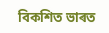বিকশিত ভাৰত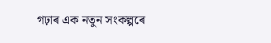গঢ়াৰ এক নতুন সংকল্পৰে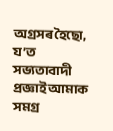অগ্ৰসৰ হৈছো, য’ত সভ্যতাবাদী প্ৰজ্ঞাই আমাক সমগ্ৰ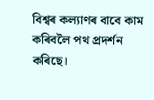বিশ্বৰ কল্যাণৰ বাবে কাম কৰিবলৈ পথ প্ৰদৰ্শন কৰিছে।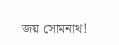জয় সোমনাথ!